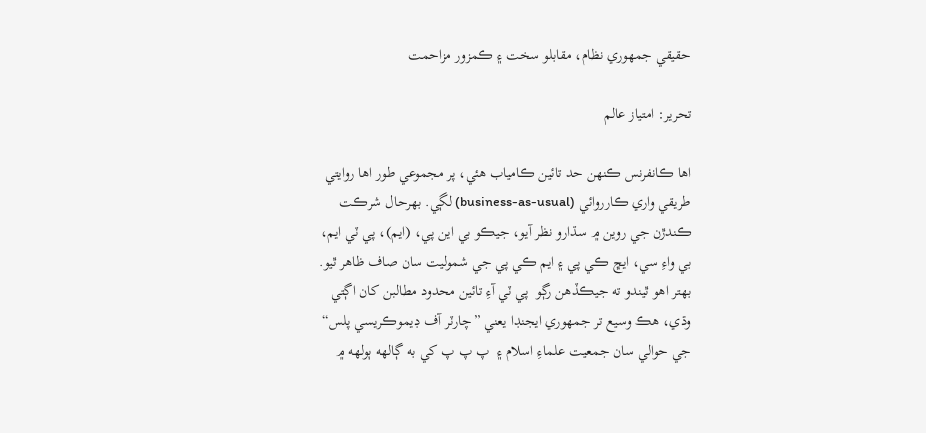حقيقي جمهوري نظام، مقابلو سخت ۽ ڪمزور مزاحمت

تحرير: امتياز عالم

اها ڪانفرنس ڪنهن حد تائين ڪامياب هئي، پر مجموعي طور اها روايتي طريقي واري ڪارروائي (business-as-usual) لڳي. بهرحال شرڪت ڪندڙن جي روين ۾ سڌارو نظر آيو، جيڪو بي اين پي، (ايم)، پي ٽي ايم، بي واءِ سي، ايڇ ڪي پي ۽ ايم ڪي پي جي شموليت سان صاف ظاهر ٿيو. بهتر اهو ٿيندو ته جيڪڏهن رڳو  پي ٽي آءِ تائين محدود مطالبن کان اڳتي وڌي، هڪ وسيع تر جمهوري ايجنڊا يعني ”چارٽر آف ڊيموڪريسي پلس“ جي حوالي سان جمعيت علماءِ اسلام ۽  پ پ پ کي به ڳالهه ٻولهه ۾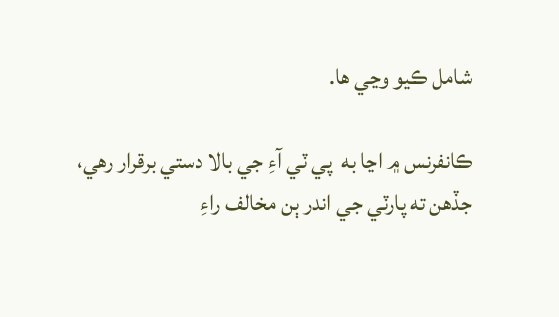شامل ڪيو وڃي ها.

ڪانفرنس ۾ اڃا به  پي ٽي آءِ جي بالا دستي برقرار رهي، جڏهن ته پارٽي جي اندر ٻن مخالف راءِ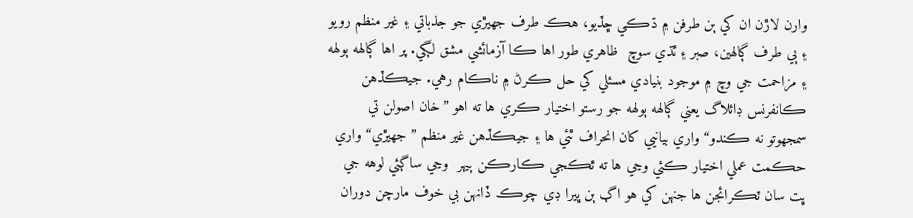وارن لاڙن ان کي ٻن طرفن ۾ ڌڪي ڇڏيو، هڪ طرف جهيڙي جو جذباتي ۽ غير منظم رويو ۽ ٻي طرف ڳالهين، صبر ۽ ٿڌي سوچ  ظاهري طور اها ڪا آزمائشي مشق لڳي. پر اها ڳالهه ٻولهه ۽ مزاحمت جي وچ ۾ موجود بنيادي مسئلي کي حل ڪرڻ ۾ ناڪام رهي. جيڪڏهن ڪانفرنس ڊائلاگ يعني ڳالهه ٻولهه جو رستو اختيار ڪري ها ته اهو ”خان اصولن تي سمجهوتو نه ڪندو“ واري بيانيي کان انحراف ٿئي ها ۽ جيڪڏهن غير منظم ”جهيڙي“ واري حڪمت عملي اختيار ڪئي وڃي ها ته ٿڪجي ڪارڪن ٻيهر  وڃي ساڳئي لوهه جي ڀت سان ٽڪرائجن ها جنهن کي هو اڳ ٻن ڀيرا ڊي چوڪ ڏانهن بي خوف مارچن دوران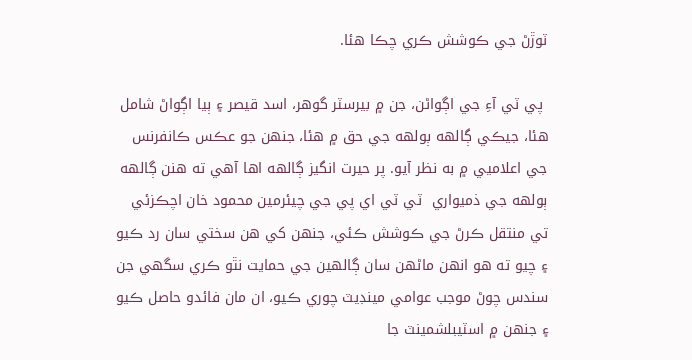ٽوڙڻ جي ڪوشش ڪري چڪا هئا.

 پي ٽي آءِ جي اڳواڻن، جن ۾ بيرسٽر گوهر، اسد قيصر ۽ ٻيا اڳواڻ شامل هئا، جيڪي ڳالهه ٻولهه جي حق ۾ هئا، جنهن جو عڪس ڪانفرنس جي اعلاميي ۾ به نظر آيو. پر حيرت انگيز ڳالهه اها آهي ته هنن ڳالهه ٻولهه جي ذميواري  ٽي ٽي اي پي جي چيئرمين محمود خان اچڪزئي تي منتقل ڪرڻ جي ڪوشش ڪئي، جنهن کي هن سختي سان رد ڪيو ۽ چيو ته هو انهن ماڻهن سان ڳالهين جي حمايت نٿو ڪري سگهي جن سندس چوڻ موجب عوامي مينڊيٽ چوري ڪيو، ان مان فائدو حاصل ڪيو ۽ جنهن ۾ اسٽيبلشمينٽ جا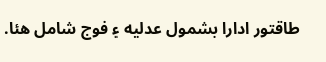طاقتور ادارا بشمول عدليه ۽ فوج شامل هئا.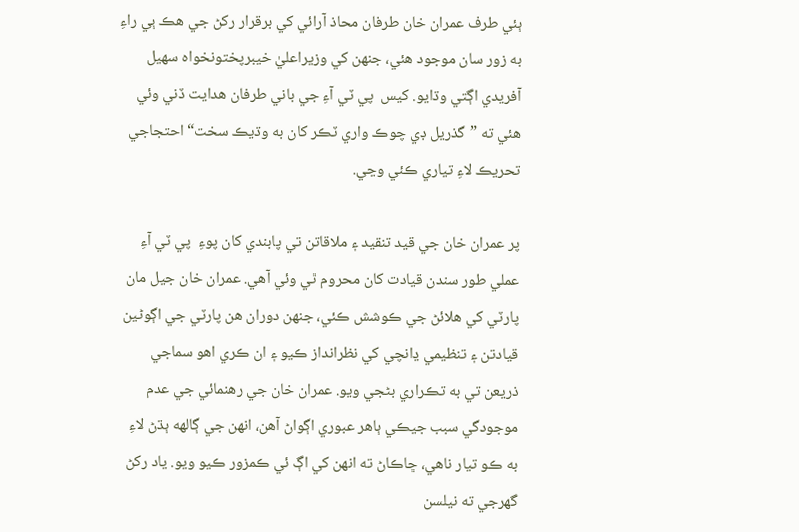ٻئي طرف عمران خان طرفان محاذ آرائي کي برقرار رکڻ جي هڪ ٻي راءِ به زور سان موجود هئي، جنهن کي وزيراعليٰ خيبرپختونخواه سهيل آفريدي اڳتي وڌايو. کيس  پي ٽي آءِ جي باني طرفان هدايت ڏني وئي هئي ته ”گذريل ڊي چوڪ واري ٽڪر کان به وڌيڪ سخت“ احتجاجي تحريڪ لاءِ تياري ڪئي وڃي.

پر عمران خان جي قيد تنقيد ۽ ملاقاتن تي پابندي کان پوءِ  پي ٽي آءِ عملي طور سندن قيادت کان محروم ٿي وئي آهي. عمران خان جيل مان پارٽي کي هلائڻ جي ڪوشش ڪئي، جنهن دوران هن پارٽي جي اڳوڻين قيادتن ۽ تنظيمي ڍانچي کي نظرانداز ڪيو ۽ ان ڪري اهو سماجي ذريعن تي به تڪراري بڻجي ويو. عمران خان جي رهنمائي جي عدم موجودگي سبب جيڪي ٻاهر عبوري اڳواڻ آهن، انهن جي ڳالهه ٻڌڻ لاءِ به ڪو تيار ناهي، ڇاڪاڻ ته انهن کي اڳ ئي ڪمزور ڪيو ويو. ياد رکڻ گهرجي ته نيلسن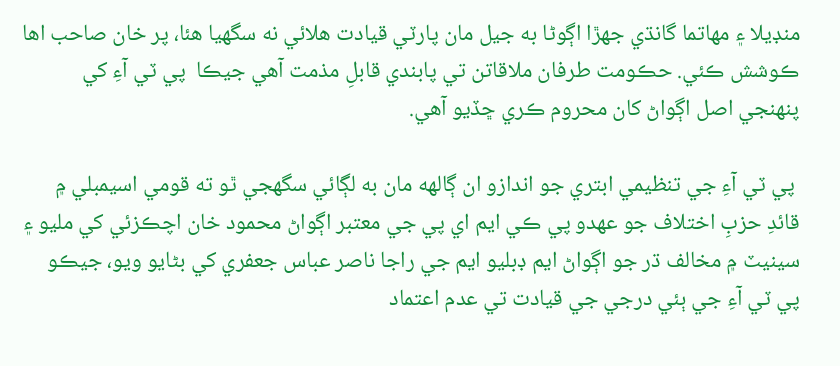منڊيلا ۽ مهاتما گانڌي جهڙا اڳوڻا به جيل مان پارٽي قيادت هلائي نه سگهيا هئا، پر خان صاحب اها ڪوشش ڪئي. حڪومت طرفان ملاقاتن تي پابندي قابلِ مذمت آهي جيڪا  پي ٽي آءِ کي پنهنجي اصل اڳواڻ کان محروم ڪري ڇڏيو آهي.

 پي ٽي آءِ جي تنظيمي ابتري جو اندازو ان ڳالهه مان به لڳائي سگهجي ٿو ته قومي اسيمبلي ۾ قائدِ حزبِ اختلاف جو عهدو پي ڪي ايم اي پي جي معتبر اڳواڻ محمود خان اچڪزئي کي مليو ۽ سينيٽ ۾ مخالف ڌر جو اڳواڻ ايم ڊبليو ايم جي راجا ناصر عباس جعفري کي بڻايو ويو، جيڪو  پي ٽي آءِ جي ٻئي درجي جي قيادت تي عدم اعتماد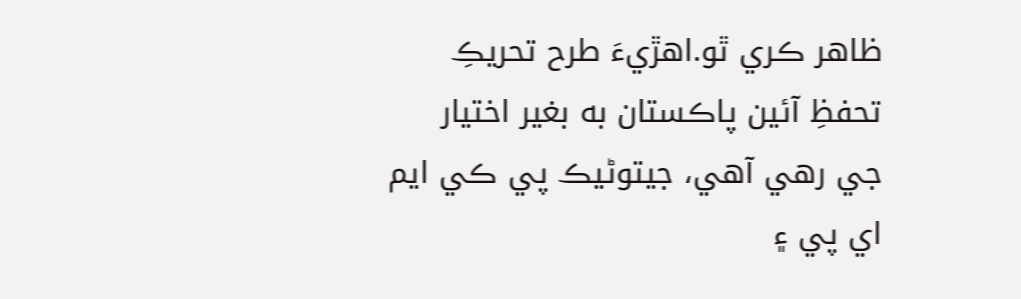ظاهر ڪري ٿو.اهڙيءَ طرح تحريڪِ تحفظِ آئين پاڪستان به بغير اختيار جي رهي آهي، جيتوڻيڪ پي ڪي ايم اي پي ۽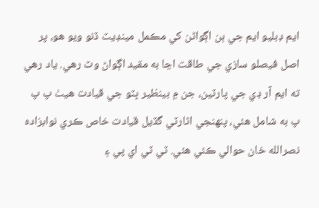ايم ڊبليو ايم جي ٻن اڳواڻن کي مڪمل مينڊيٽ ڏنو ويو هو، پر اصل فيصلو سازي جي طاقت اڃا به مقيد اڳواڻ وٽ رهي. ياد رهي ته ايم آر ڊي جي پارٽين، جن ۾ بينظير ڀٽو جي قيادت هيٺ پ پ پ به شامل هئي، پنهنجي اٿارٽي گڏيل قيادت خاص ڪري نوابزاده نصرالله خان حوالي ڪئي هئي. ٽي ٽي اي پي ۽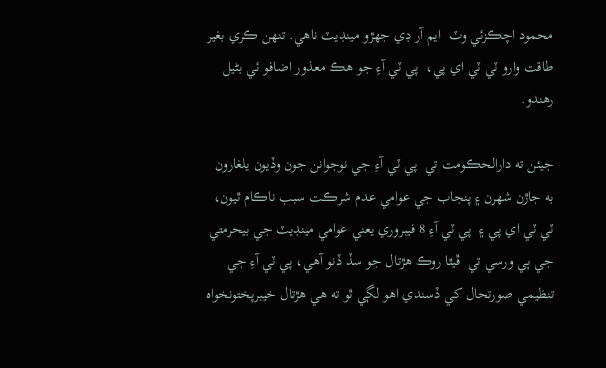محمود اچڪزئي وٽ  ايم آر ڊي جهڙو مينڊيٽ ناهي. تنهن ڪري بغير طاقت وارو ٽي ٽي اي پي،  پي ٽي آءِ جو هڪ معذور اضافو ئي بڻيل رهندو.

جيئن ته دارالحڪومت تي  پي ٽي آءِ جي نوجوانن جون وڏيون يلغارون به جاڙن شهرن ۽ پنجاب جي عوامي عدم شرڪت سبب ناڪام ٿيون، ٽي ٽي اي پي ۽  پي ٽي آءِ 8 فيبروري يعني عوامي مينڊيٽ جي بيحرمتي جي ٻي ورسي تي  ڦيٿا روڪ هڙتال جو سڏ ڏنو آهي، پي ٽي آءِ جي تنظيمي صورتحال کي ڏسندي اهو لڳي ٿو ته هي هڙتال خيبرپختونخواه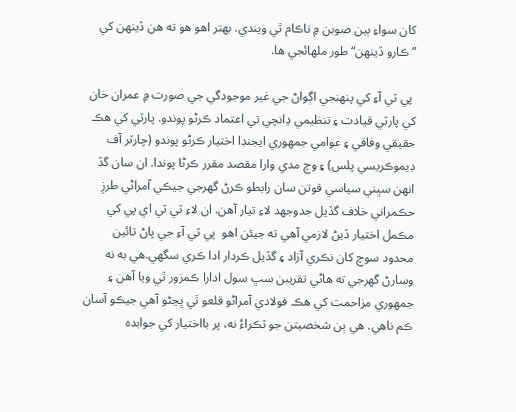کان سواءِ ٻين صوبن ۾ ناڪام ٿي ويندي. بهتر اهو هو ته هن ڏينهن کي ”ڪارو ڏينهن“ طور ملهائجي ها.

 پي ٽي آءِ کي پنهنجي اڳواڻ جي غير موجودگي جي صورت ۾ عمران خان کي پارٽي قيادت ۽ تنظيمي ڍانچي تي اعتماد ڪرڻو پوندو. پارٽي کي هڪ حقيقي وفاقي ۽ عوامي جمهوري ايجنڊا اختيار ڪرڻو پوندو (چارٽر آف ڊيموڪريسي پلس) ۽ وچ مدي وارا مقصد مقرر ڪرڻا پوندا. ان سان گڏ انهن سڀني سياسي قوتن سان رابطو ڪرڻ گهرجي جيڪي آمراڻي طرزِ حڪمراني خلاف گڏيل جدوجهد لاءِ تيار آهن. ان لاءِ ٽي ٽي اي پي کي مڪمل اختيار ڏيڻ لازمي آهي ته جيئن اهو  پي ٽي آءِ جي پاڻ تائين محدود سوچ کان نڪري آزاد ۽ گڏيل ڪردار ادا ڪري سگهي.هي به نه وسارڻ گهرجي ته هاڻي تقريبن سڀ سول ادارا ڪمزور ٿي ويا آهن ۽ جمهوري مزاحمت کي هڪ فولادي آمراڻو قلعو ٿي ڀڃڻو آهي جيڪو آسان ڪم ناهي. هي ٻن شخصيتن جو ٽڪراءُ نه، پر بااختيار کي جوابده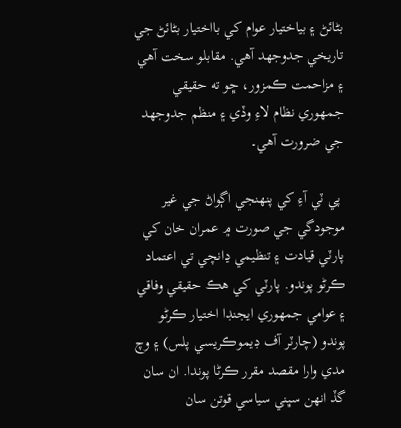بڻائڻ ۽ بياختيار عوام کي بااختيار بڻائڻ جي تاريخي جدوجهد آهي. مقابلو سخت آهي ۽ مزاحمت ڪمزور، ڇو ته حقيقي جمهوري نظام لاءِ وڏي ۽ منظم جدوجهد جي ضرورت آهي۔

 پي ٽي آءِ کي پنهنجي اڳواڻ جي غير موجودگي جي صورت ۾ عمران خان کي پارٽي قيادت ۽ تنظيمي ڍانچي تي اعتماد ڪرڻو پوندو. پارٽي کي هڪ حقيقي وفاقي ۽ عوامي جمهوري ايجنڊا اختيار ڪرڻو پوندو (چارٽر آف ڊيموڪريسي پلس) ۽ وچ مدي وارا مقصد مقرر ڪرڻا پوندا. ان سان گڏ انهن سڀني سياسي قوتن سان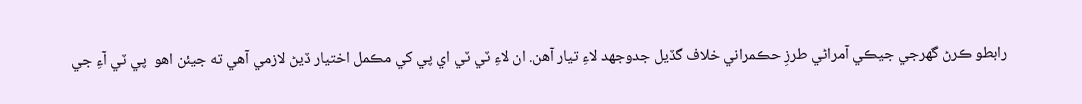رابطو ڪرڻ گهرجي جيڪي آمراڻي طرزِ حڪمراني خلاف گڏيل جدوجهد لاءِ تيار آهن. ان لاءِ ٽي ٽي اي پي کي مڪمل اختيار ڏيڻ لازمي آهي ته جيئن اهو  پي ٽي آءِ جي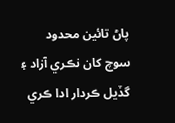پاڻ تائين محدود سوچ کان نڪري آزاد ۽ گڏيل ڪردار ادا ڪري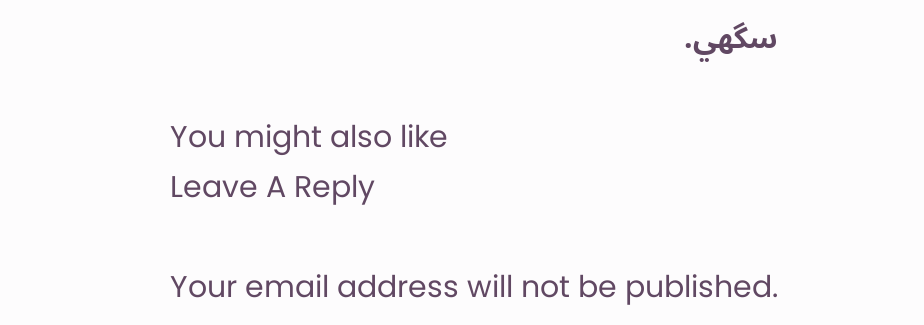سگهي.

You might also like
Leave A Reply

Your email address will not be published.